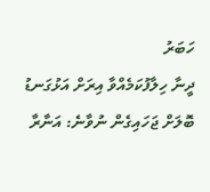ހަބަރު
ދީނާ ހިލާފުކަމެއްވާ އިރަށް އަޅުގަނޑު ބޮލަށް ޖަހައިގެން ނުވާނެ: އަނާރާ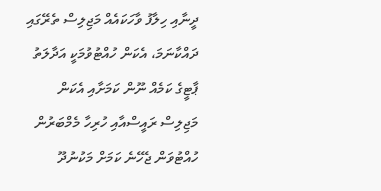ދީނާއި ހިލާފު ވާހަކައެއް މަޖިލިސް ތެރޭގައި ދައްކާނަމަ، އެކަން ހުއްޓުވުމަކީ އަދާލަތު ޕާޓީގެ ކަމެއް ނޫން ކަމަށާއި އެކަން މަޖިލިސް ރައީސްއާއި ހުރިހާ މެމްބަރުން ހުއްޓުވަން ޖެހޭނެ ކަމަށް މަކުނުދޫ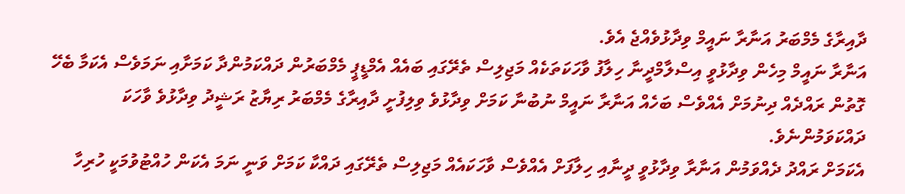ދާއިރާގެ މެމްބަރު އަނާރާ ނައީމް ވިދާޅުވެއްޖެ އެވެ.
އަނާރާ ނައީމް މިހެން ވިދާޅުވީ އިސްލާމްދީނާ ހިލާފު ވާހަކަތަކެއް މަޖިލިސް ތެރޭގައި ބައެއް އެމްޑީޕީ މެމްބަރުން ދައްކަމުންދާ ކަމަށާއި ނަމަވެސް އެކަމާ ބެހޭ ގޮތުން ރައްދެއް ދިނުމަށް އެއްވެސް ބަހެއް އަނާރާ ނައީމް ނުބުނާ ކަމަށް ވިދާޅުވެ ވިލިފުށީ ދާއިރާގެ މެމްބަރު ރިޔާޒު ރަޝީދު ވިދާޅުވެ ވާހަކަ ދައްކަވަމުންނެވެ.
އެކަމަށް ރައްދު ދެއްވަމުން އަނާރާ ވިދާޅުވީ ދީނާއި ހިލާފަށް އެއްވެސް ވާހަކައެއް މަޖިލިސް ތެރޭގައި ދައްކާ ކަމަށް ވަނީ ނަމަ އެކަން ހުއްޓުވުމަކީ ހުރިހާ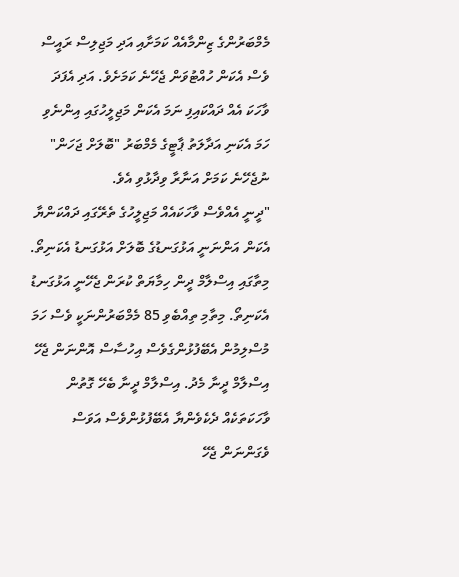މެމްބަރުންގެ ޒިންމާއެއް ކަމަށާއި އަދި މަޖިލިސް ރައީސް ވެސް އެކަން ހުއްޓުވަން ޖެހޭނެ ކަމަށެވެ. އަދި އެފަދަ ވާހަކަ އެއް ދައްކައިފި ނަމަ އެކަން މަޖިލީހުގައި އިންނެވި ހަމަ އެކަނި އަދާލަތު ޕާޓީގެ މެމްބަރު "ބޮލަށް ޖަހަން" ނުޖެހޭނެ ކަމަށް އަނާރާ ވިދާޅުވި އެވެ.
"ދީނީ އެއްވެސް ވާހަކައެއް މަޖިލީހުގެ ތެރޭގައި ދައްކަންޔާ އެކަން އަންނަނީ އަޅުގަނޑުގެ ބޮލަށް އަޅުގަނޑު އެކަނިތޯ. މިތާގައި އިސްލާމް ދީން ހިމާޔަތް ކުރަން ޖެހޭނީ އަޅުގަނޑު އެކަނިތޯ. މިތާމި ތިއްބެވި 85 މެމްބަރުންނަކީ ވެސް ހަމަ މުސްލިމުން އެބޭފުޅުންގެވެސް އިހުސާސް އޮންނަން ޖެހޭ އިސްލާމް ދީނާ މެދު. އިސްލާމް ދީނާ ބެހޭ ގޮތުން ވާހަކަތަކެއް ދެކެވެންޔާ އެބޭފުޅުންވެސް އަވަސް ވެގަންނަން ޖެހޭ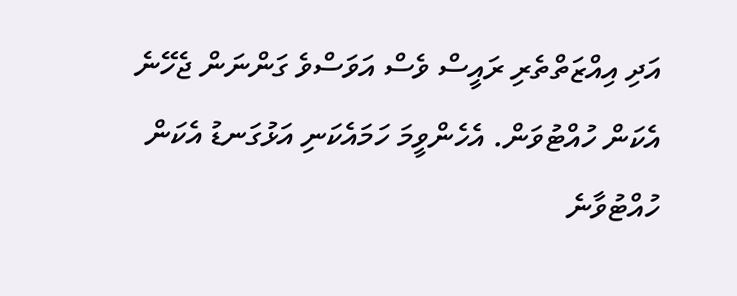އަދި އިއްޒަތްތެރި ރައީސް ވެސް އަވަސްވެ ގަންނަން ޖެހޭނެ އެކަން ހުއްޓުވަން. އެހެންވީމަ ހަމައެކަނި އަޅުގަނޑު އެކަން ހުއްޓުވާނެ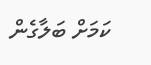ކަމަށް ބަލާގެން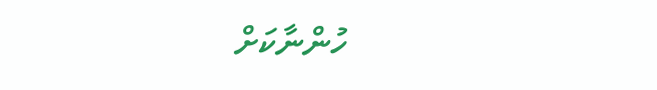ހުންނާކަށް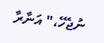ނުޖެހޭ،" އަނާރާ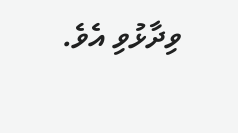ވިދާޅުވި އެވެ.